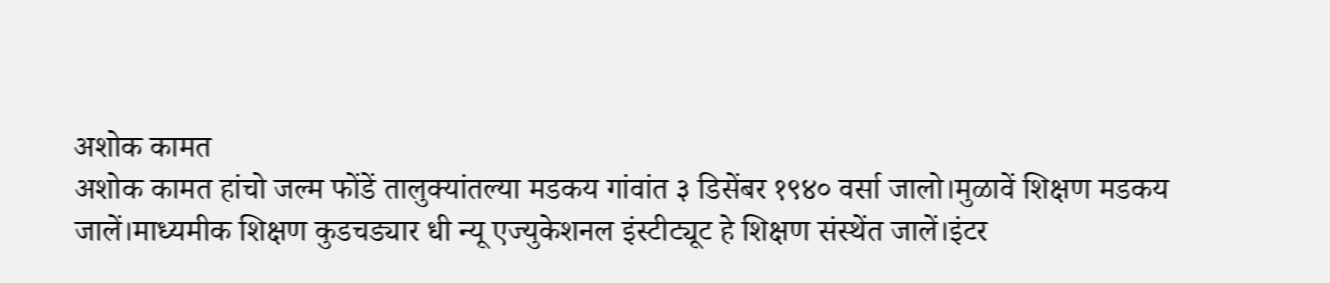अशोक कामत
अशोक कामत हांचो जल्म फोंडें तालुक्यांतल्या मडकय गांवांत ३ डिसेंबर १९४० वर्सा जालो।मुळावें शिक्षण मडकय जालें।माध्यमीक शिक्षण कुडचड्यार धी न्यू एज्युकेशनल इंस्टीट्यूट हे शिक्षण संस्थेंत जालें।इंटर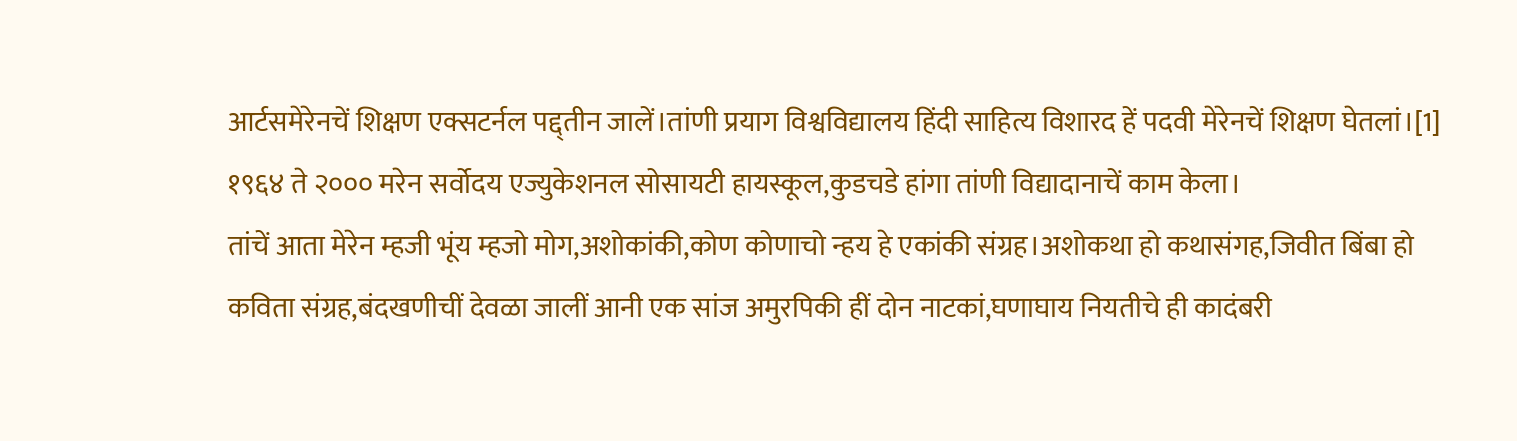आर्टसमेरेनचें शिक्षण एक्सटर्नल पद्द्तीन जालें।तांणी प्रयाग विश्वविद्यालय हिंदी साहित्य विशारद हें पदवी मेरेनचें शिक्षण घेतलां।[1]
१९६४ ते २००० मरेन सर्वोदय एज्युकेशनल सोसायटी हायस्कूल,कुडचडे हांगा तांणी विद्यादानाचें काम केला।
तांचें आता मेरेन म्हजी भूंय म्हजो मोग,अशोकांकी,कोण कोणाचो न्हय हे एकांकी संग्रह।अशोकथा हो कथासंगह,जिवीत बिंबा हो कविता संग्रह,बंदखणीचीं देवळा जालीं आनी एक सांज अमुरपिकी हीं दोन नाटकां,घणाघाय नियतीचे ही कादंबरी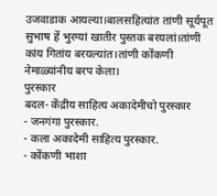उजवाडाक आयल्या।बालसहित्यांत तांणी सूर्यपूत सुभाष हें भुरग्यां खातीर पुस्तक बरयलां।तांणी कांय गितांय बरयल्यांत।तांणी कोंकणी नेमाळ्यांनीय बरप केला।
पुरस्कार
बदल- केंद्रीय साहित्य अकादेमीचो पुरस्कार
- जनगंगा पुरस्कार.
- कला अकादेमी साहित्य पुरस्कार.
- कोंकणी भाशा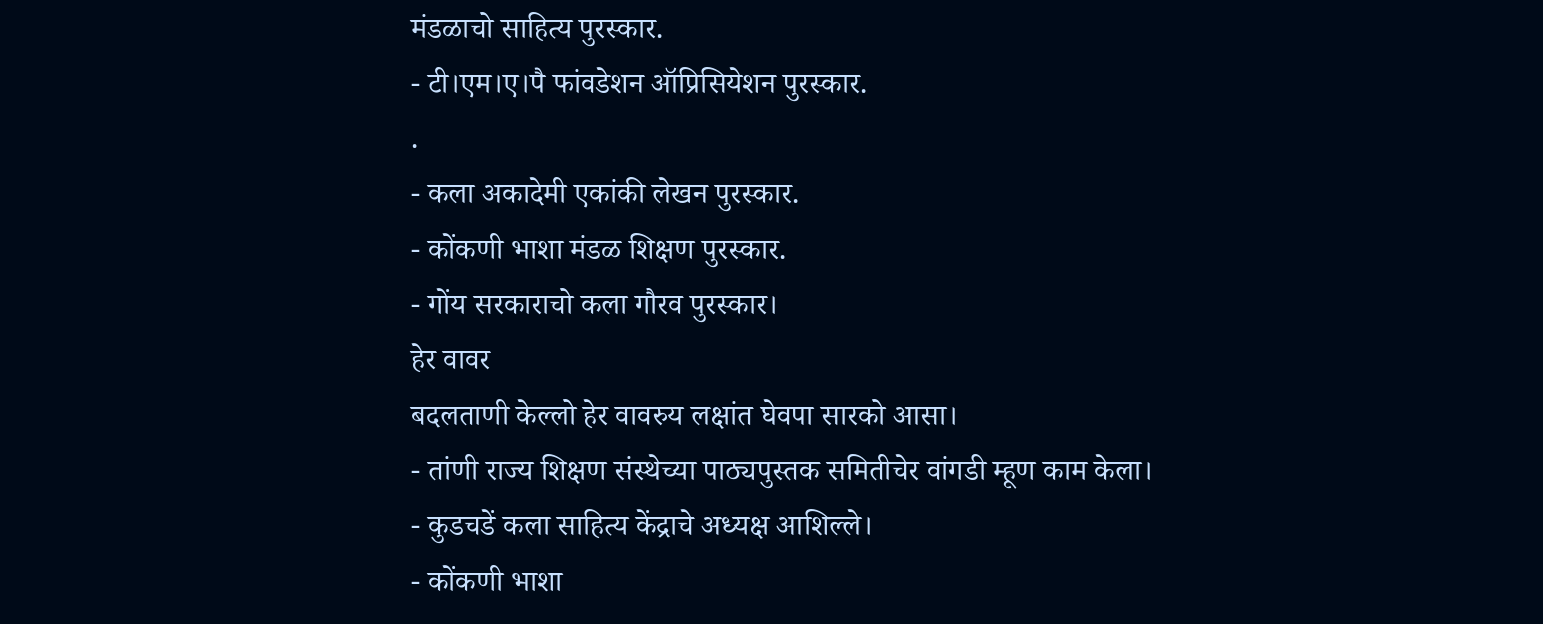मंडळाचो साहित्य पुरस्कार.
- टी।एम।ए।पै फांवडेशन ऑप्रिसियेशन पुरस्कार.
.
- कला अकादेमी एकांकी लेखन पुरस्कार.
- कोंकणी भाशा मंडळ शिक्षण पुरस्कार.
- गोंय सरकाराचो कला गौरव पुरस्कार।
हेर वावर
बदलताणी केल्लो हेर वावरुय लक्षांत घेवपा सारको आसा।
- तांणी राज्य शिक्षण संस्थेच्या पाठ्यपुस्तक समितीचेर वांगडी म्हूण काम केला।
- कुडचडें कला साहित्य केंद्राचे अध्यक्ष आशिल्ले।
- कोंकणी भाशा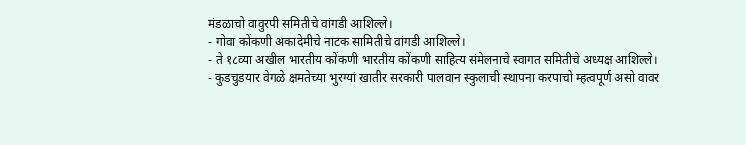मंडळाचो वावुरपी समितीचे वांगडी आशिल्ले।
- गोवा कोंकणी अकादेमीचे नाटक सामितीचे वांगडी आशिल्ले।
- ते १८व्या अखील भारतीय कोंकणी भारतीय कोंकणी साहित्य संमेलनाचे स्वागत समितीचे अध्यक्ष आशिल्ले।
- कुडचुडयार वेगळे क्षमतेच्या भुरग्यां खातीर सरकारी पालवान स्कुलाची स्थापना करपाचो म्हत्वपूर्ण असो वावर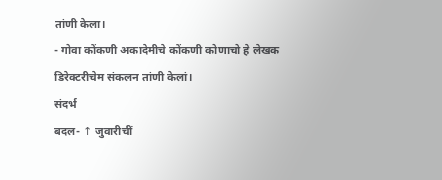तांणी केला।
- गोवा कोंकणी अकादेमीचे कोंकणी कोणाचो हे लेखक डिरेक्टरीचेम संकलन तांणी केलां।
संदर्भ
बदल- ↑ जुवारीचीं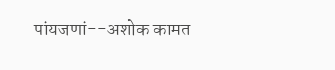पांयजणां--अशोक कामत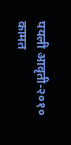पयली आवृती-२०१० कामत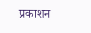प्रकाशन